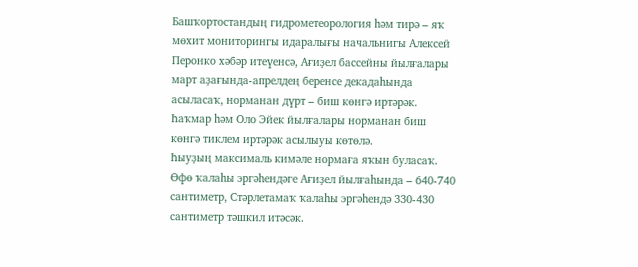Башҡортостандың гидрометеорология һәм тирә – яҡ мөхит мониторингы идаралығы начальнигы Алексей Перонко хәбәр итеүенсә, Ағиҙел бассейны йылғалары март аҙағында-апрелдең беренсе декадаһында асыласаҡ, норманан дүрт – биш көнгә иртәрәк. Һаҡмар һәм Оло Эйек йылғалары норманан биш көнгә тиклем иртәрәк асылыуы көтөлә.
Һыуҙың максималь кимәле нормаға яҡын буласаҡ. Өфө ҡалаһы эргәһендәге Ағиҙел йылғаһында – 640-740 сантиметр, Стәрлетамаҡ ҡалаһы эргәһендә 330-430 сантиметр тәшкил итәсәк.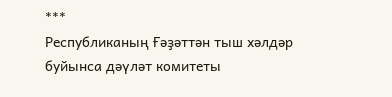***
Республиканың Ғәҙәттән тыш хәлдәр буйынса дәүләт комитеты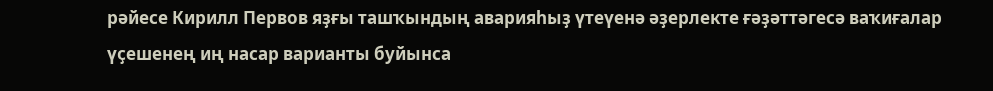рәйесе Кирилл Первов яҙғы ташҡындың аварияһыҙ үтеүенә әҙерлекте ғәҙәттәгесә ваҡиғалар үҫешенең иң насар варианты буйынса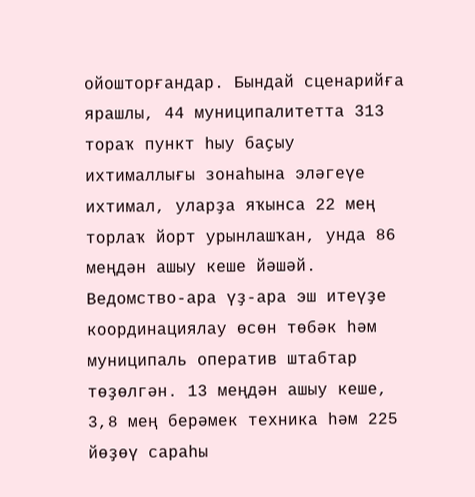ойошторғандар. Бындай сценарийға ярашлы, 44 муниципалитетта 313 тораҡ пункт һыу баҫыу ихтималлығы зонаһына эләгеүе ихтимал, уларҙа яҡынса 22 мең торлаҡ йорт урынлашҡан, унда 86 меңдән ашыу кеше йәшәй.
Ведомство-ара үҙ-ара эш итеүҙе координациялау өсөн төбәк һәм муниципаль оператив штабтар төҙөлгән. 13 меңдән ашыу кеше, 3,8 мең берәмек техника һәм 225 йөҙөү сараһы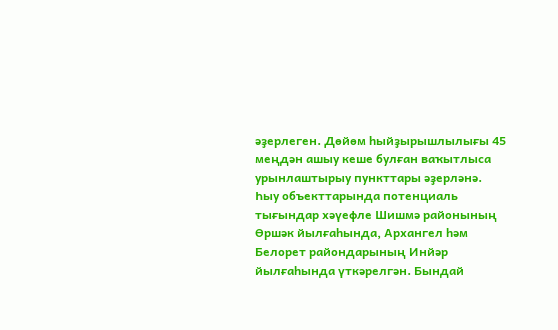әҙерлеген. Дөйөм һыйҙырышлылығы 45 меңдән ашыу кеше булған ваҡытлыса урынлаштырыу пункттары әҙерләнә.
Һыу объекттарында потенциаль тығындар хәүефле Шишмә районының Өршәк йылғаһында, Архангел һәм Белорет райондарының Инйәр йылғаһында үткәрелгән. Бындай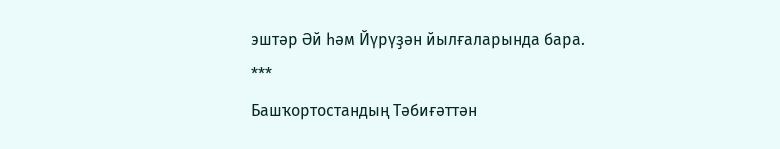эштәр Әй һәм Йүрүҙән йылғаларында бара.
***
Башҡортостандың Тәбиғәттән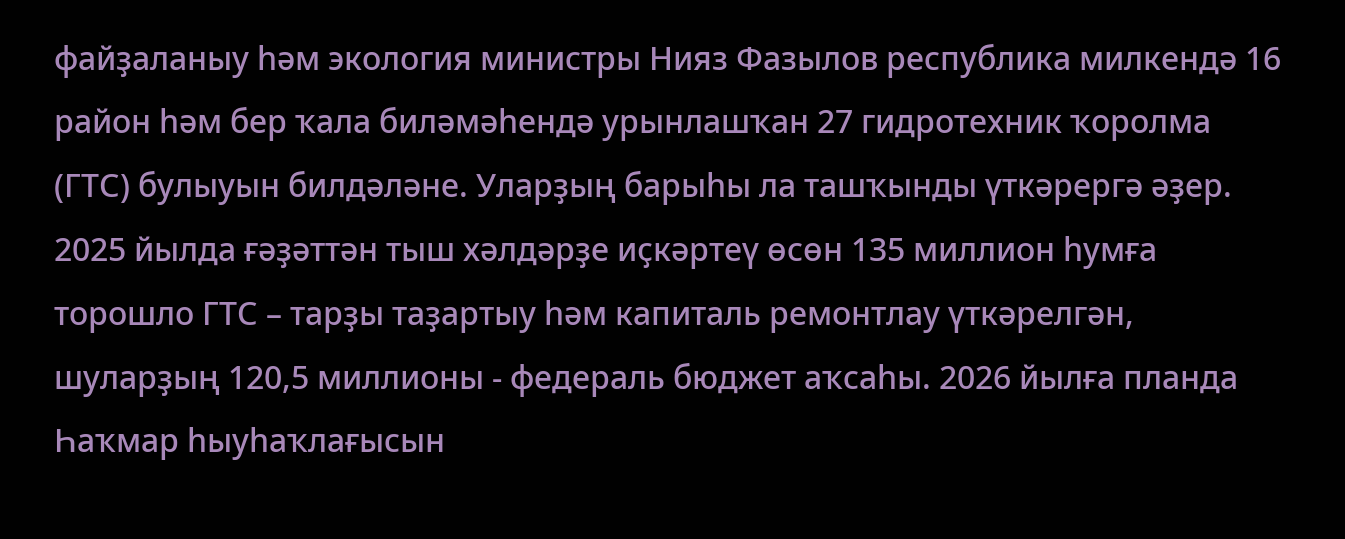файҙаланыу һәм экология министры Нияз Фазылов республика милкендә 16 район һәм бер ҡала биләмәһендә урынлашҡан 27 гидротехник ҡоролма (ГТС) булыуын билдәләне. Уларҙың барыһы ла ташҡынды үткәрергә әҙер.
2025 йылда ғәҙәттән тыш хәлдәрҙе иҫкәртеү өсөн 135 миллион һумға торошло ГТС – тарҙы таҙартыу һәм капиталь ремонтлау үткәрелгән, шуларҙың 120,5 миллионы - федераль бюджет аҡсаһы. 2026 йылға планда Һаҡмар һыуһаҡлағысын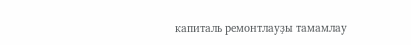капиталь ремонтлауҙы тамамлау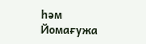һәм Йомағужа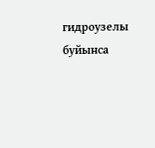гидроузелы буйынса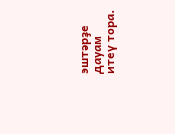эштәрҙе дауам итеү тора.